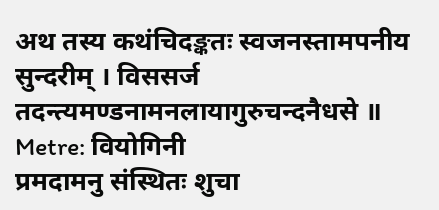अथ तस्य कथंचिदङ्कतः स्वजनस्तामपनीय सुन्दरीम् । विससर्ज तदन्त्यमण्डनामनलायागुरुचन्दनैधसे ॥
Metre: वियोगिनी
प्रमदामनु संस्थितः शुचा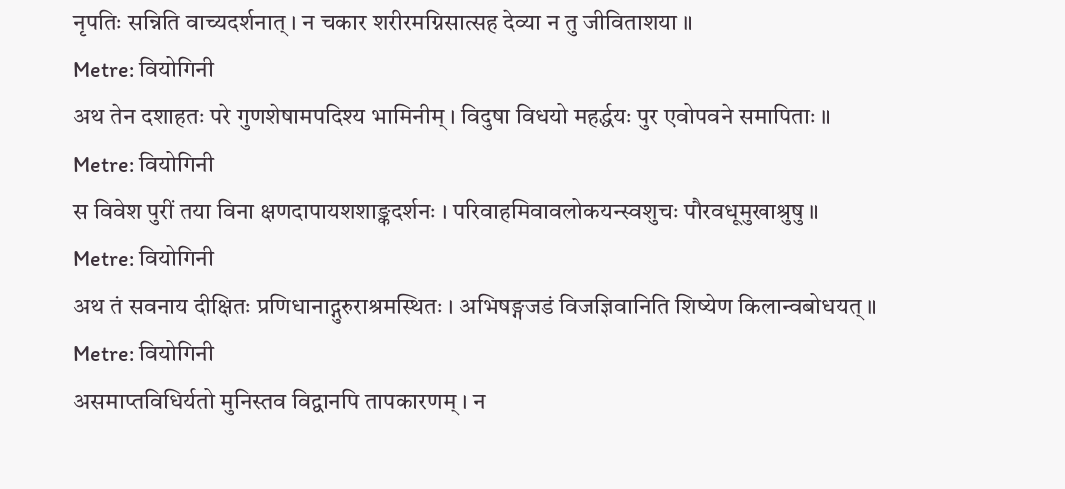नृपतिः सन्निति वाच्यदर्शनात् । न चकार शरीरमग्निसात्सह देव्या न तु जीविताशया ॥
Metre: वियोगिनी
अथ तेन दशाहतः परे गुणशेषामपदिश्य भामिनीम् । विदुषा विधयो महर्द्धयः पुर एवोपवने समापिताः ॥
Metre: वियोगिनी
स विवेश पुरीं तया विना क्षणदापायशशाङ्कदर्शनः । परिवाहमिवावलोकयन्स्वशुचः पौरवधूमुखाश्रुषु ॥
Metre: वियोगिनी
अथ तं सवनाय दीक्षितः प्रणिधानाद्गुरुराश्रमस्थितः । अभिषङ्गजडं विजज्ञिवानिति शिष्येण किलान्वबोधयत् ॥
Metre: वियोगिनी
असमाप्तविधिर्यतो मुनिस्तव विद्वानपि तापकारणम् । न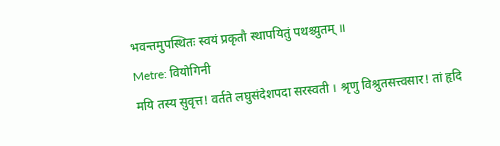भवन्तमुपस्थितः स्वयं प्रकृतौ स्थापयितुं पथश्च्युतम् ॥
Metre: वियोगिनी
मयि तस्य सुवृत्त! वर्तते लघुसंदेशपदा सरस्वती । श्रृणु विश्रुतसत्त्वसार! तां हृदि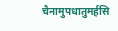चैनामुपधातुमर्हसि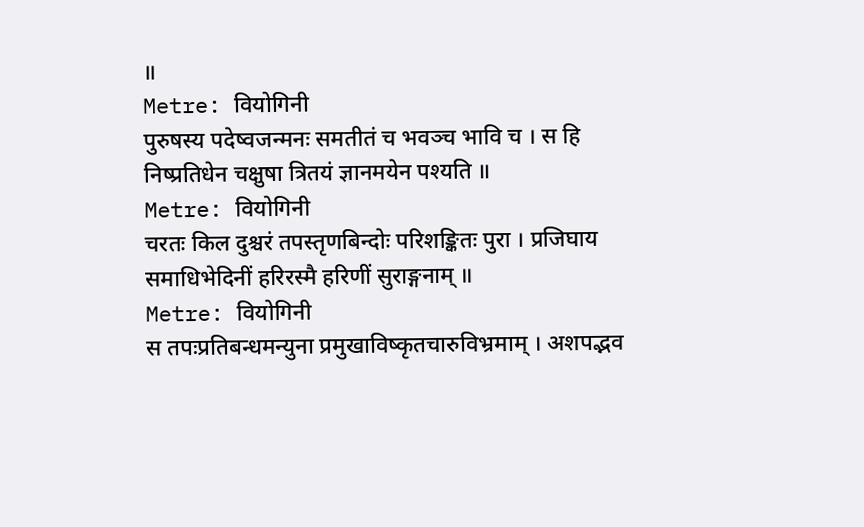॥
Metre: वियोगिनी
पुरुषस्य पदेष्वजन्मनः समतीतं च भवञ्च भावि च । स हि निष्प्रतिधेन चक्षुषा त्रितयं ज्ञानमयेन पश्यति ॥
Metre: वियोगिनी
चरतः किल दुश्चरं तपस्तृणबिन्दोः परिशङ्कितः पुरा । प्रजिघाय समाधिभेदिनीं हरिरस्मै हरिणीं सुराङ्गनाम् ॥
Metre: वियोगिनी
स तपःप्रतिबन्धमन्युना प्रमुखाविष्कृतचारुविभ्रमाम् । अशपद्भव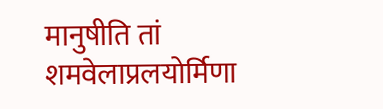मानुषीति तां शमवेलाप्रलयोर्मिणा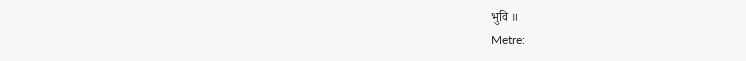भुवि ॥
Metre: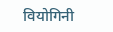वियोगिनी